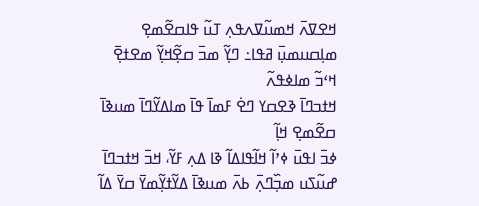ߞߐߜߍ߫ ߞߘߎ߬ߜߍߟߍ߲ ߠߎ߬ ߟߊߛߐ߬ߘߐ߲ ߘߊ߲ߛߎߘߎ߲߫ ߥߟߊ߸ ߣߌ߲߬ ߘߏ߫ ߛߐ߲߬ߞߌ߲߬ ߘߐߙߐ߲߫ ߞߵߏ߬ ߘߊߦߟߍ߬
ߞߙߏߣߊ߫ ߢߐߛߌ ߣߐ߭ ߓߘߊ߫ ߟߊ߫ ߘߊߡߌ߬ߣߊ߫ ߘߎߢߊ߫ ߛߐ߬ߘߐ߲ ߞߊ߲߬
ߦߏ߫ ߊߟߎ߫ ߦߴߊ߬ ߞߊ߬ߟߊߡߊ߬ ߢߊ ߡߍ߲ ߓߌ߬، ߞߏ߫ ߞߙߏߣߊ߫ ߝߎ߬ߖߎ ߘߏ߲߰ߣߍ߲߫ ߕߍ߫ ߘߎߢߊ߫ ߡߌ߬ߙߌ߲߬ߘߌ߫ ߛߌ߫ ߡߊ߬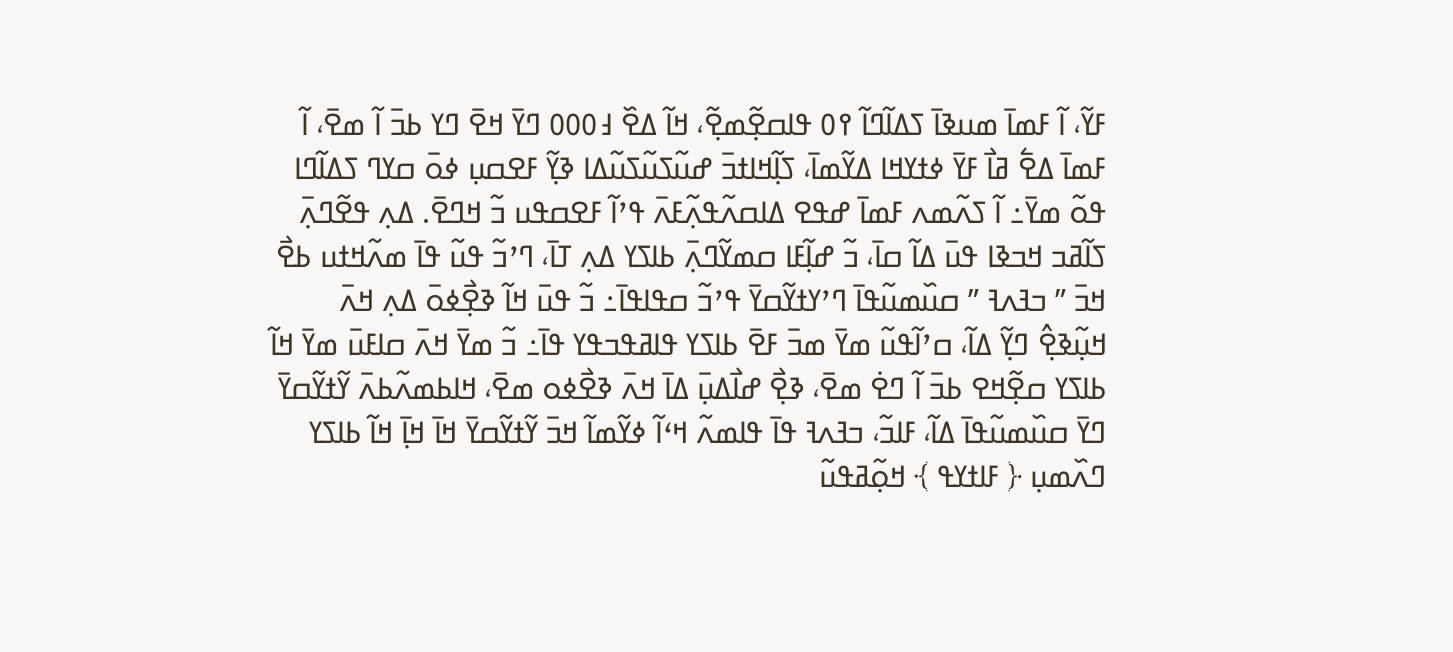ߓߌ߬، ߊ߬ ߓߘߊ߫ ߘߎߢߊ߫ ߖߡߊ߬ߣߊ߬ ߉߀ ߟߊߛߐ߲߬ߘߐ߲߬، ߞߊ߬ ߡߐ߰ ߃߀߀߀ ߣߌ߫ ߞߐ߫ ߣߌ ߕߏ߫ ߊ߬ ߘߐ߫، ߊ߬ ߓߘߊ߫ ߡߐ߱ ߥߊ߯ ߓߌ߫ ߦߙߌߞߊ ߡߌ߬ߘߊ߫، ߖߊ߲߬ߞߊߙߏ߫ ߝߎ߬ߖߎ߬ߖߎ߬ߡߊ ߢߌ߲߬ ߓߐߛߎ߲ ߦߋ߫ ߛߌߣ ߖߡߊ߬ߣߊ ߟߋ߬ ߘߌ߫߸ ߊ߬ ߖߍ߬ߘߍ ߓߘߊ߫ ߝߟߐ ߡߊߛߍ߬ߟߍ߲߬ߓߍ߫ ߟߴߊ߬ ߓߐߛߟߎ ߏ߬ ߞߣߐ߫. ߡߍ߲ ߟߐ߬ߣߍ߲߫ ߖߊ߬ߥߏ ߞߏߢߊ ߟߎ߫ ߡߊ߬ ߛߊ߫، ߏ߬ ߝߊ߲߬ߓߊ ߛߘߌ߬ߣߍ߲߫ ߕߊߖߌ ߡߍ߲ ߠߊ߫، ߣߴߏ߬ ߟߎ߬ ߟߊ߫ ߘߍ߬ߞߙߎ ߕߐ߯ ߞߏ߫ ” ߏߔߍߔ ” ߛߎ߰ߘߎ߬ߟߊ߫ ߣߴߌߙߌ߬ߛߌ߫ ߟߴߏ߬ ߛߟߊߟߊ߫߸ ߏ߬ ߟߎ߫ ߞߊ߬ ߢߐ߲߯ߦߋ߫ ߡߍ߲ ߞߍ߫ ߞߎ߲߬ߢߐ߲߮ ߣߌ߲߬ ߡߊ߬، ߛߴߊ߬ߟߎ߬ ߘߌ߫ ߘߏ߫ ߓߐ߫ ߕߊߖߌ ߟߊߥߟߏߟߌ ߟߊ߫߸ ߏ߬ ߘߌ߫ ߞߍ߫ ߛߊߓߎ߫ ߘߌ߫ ߞߊ߬ ߕߊߖߌ ߛߐ߲߬ߞߐ ߕߏ߫ ߊ߬ ߣߐ߭ ߘߐ߫، ߢߐ߲߯ ߝߊ߯ߡߎ߲߫ ߡߊ߫ ߞߍ߫ ߢߐ߯ߦߋ ߘߐ߫، ߞߊߕߘߍ߬ߕߍ߫ ߌ߬ߙߌ߬ߛߌ߫ ߣߌ߫ ߛߎ߰ߘߎ߬ߟߊ߫ ߡߊ߬، ߓߊߏ߬، ߏߔߍߔ ߟߊ߫ ߟߊߘߍ߬ ߞߵߊ߬ ߦߌ߬ߘߊ߬ ߞߏ߫ ߌ߬ߙߌ߬ߛߌ߫ ߞߊ߫ ߞߊ߲߫ ߞߊ߬ ߕߊߖߌ ߣߍ߰ߘߎ߲ ﴿ ߓߊߙߌߟ ﴾ ߞߋ߲߬ߥߟߎ߬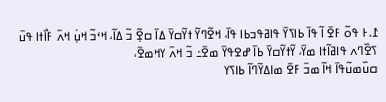߁.߅ ߟߋ߬ ߓߐ߫ ߊ߬ ߟߊ߫ ߕߊߖߌ߫ ߟߊߥߟߏߕߊ ߟߊ߫، ߞߐ߬ߣߌ߬ ߙߌ߬ߛߌ߫ ߡߊ߫ ߛߐ߲߬ ߏ߬ ߡߊ߬، ߞߵߏ߬ ߞߎ߲߭ ߞߍ߫ ߓߊ߯ߙߊ ߟߎ߫ ߖߐ߰ߣߍ ߟߊߥߊ߬ߙߊ ߘߌ߫، ߌ߬ߙߌ߬ߛߌ߫ ߕߊ߫ ߝߐߟߌ߫ ߘߐ߫߸ ߏ߬ ߞߍ߫ ߌߞߘߐ߫،
ߛߎ߰ߘߎ߬ߟߊ߫ ߞߊ߬ ߘߏ߫ ߓߐ߫ ߘߊߡߌ߬ߣߊ߬ ߕߊߖߌ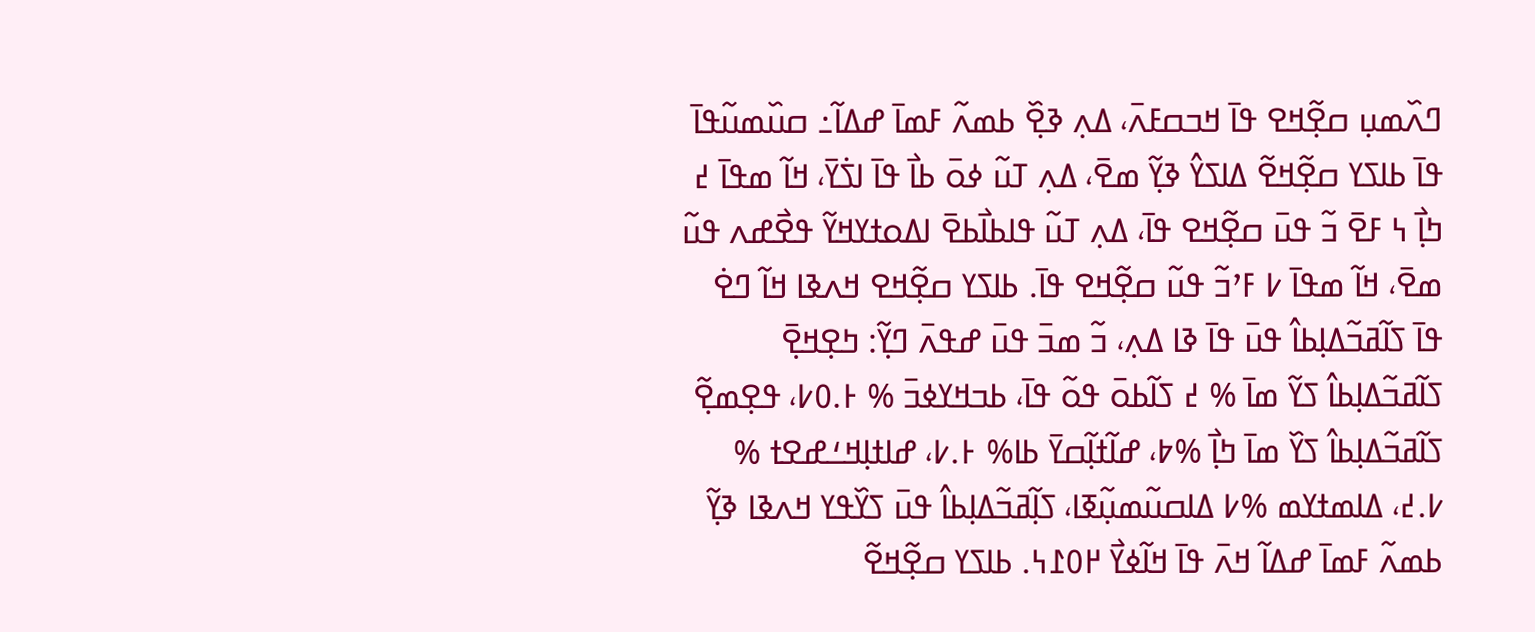ߣߍ߰ߘߎ߲ ߛߐ߲߬ߞߐ ߟߊ߫ ߞߏߛߓߍ߫، ߡߍ߲ ߢߐ߲߰ ߕߘߍ߬ ߓߘߊ߫ ߝߡߊ߬߸ ߛߎ߰ߘߎ߬ߟߊ߫ ߟߊ߫ ߕߊߖߌ ߛߐ߲߬ߞߐ߬ ߡߊߖߌ߮ ߢߌ߲߬ ߘߐ߫، ߡߍ߲ ߠߎ߬ ߦߋ߫ ߕߊ߯ ߟߊ߫ ߊߖ߭ߌ߫، ߞߊ߬ ߘߟߊ߫ ߄ ߤߊ߲߯ ߆ ߓߐ߫ ߏ߬ ߟߎ߫ ߛߐ߲߬ߞߐ ߟߊ߫، ߡߍ߲ ߠߎ߬ ߟߊߕߊ߯ߕߐ߫ ߊߡߋߙߌߞߌ߬ ߟߐ߯ߝߍ ߟߎ߬ ߘߐ߫، ߞߊ߬ ߘߟߊ߫ ߇ ߓߴߏ߬ ߟߎ߬ ߛߐ߲߬ߞߐ ߟߊ߫. ߕߊߖߌ ߛߐ߲߬ߞߐ ߞߍߢߊ ߞߊ߬ ߣߐ߭ ߟߊ߫ ߖߊ߬ߥߏ߬ߡߊ߲ߕߊ߮ ߟߎ߫ ߟߊ߫ ߢߊ ߡߍ߲، ߏ߬ ߘߏ߫ ߟߎ߫ ߝߟߍ߫ ߣߌ߲߬: ߤߐ߲ߞߐ߲߫ ߖߊ߬ߥߏ߬ߡߊ߲ߕߊ߮ ߖߌ߬ ߘߊ߫ % ߄ ߖߊ߬ߕߋ߫ ߟߋ߬ ߟߊ߫، ߕߏߞߌߦߏ߫ % ߅.߀߇، ߟߐ߲ߘߐ߲߬ ߖߊ߬ߥߏ߬ߡߊ߲ߕߊ߮ ߖߌ߰ ߘߊ߫ ߤߊ߲߯ %߈، ߝߊ߬ߙߊ߲߬ߛߌ߫ ߕߊ% ߅.߇، ߝߊߙߊ߲ߞߑߝߐߙ % ߇.߄، ߡߊߘߙߌߘ %߇ ߡߊߛߎ߬ߘߎ߲߬ߧߊ، ߖߊ߲߬ߥߏ߬ߡߊ߲ߕߊ߮ ߟߎ߫ ߖߌ߰ߟߌ ߞߍߢߊ ߢߌ߲߬ ߕߘߍ߬ ߓߘߊ߫ ߝߡߊ߬ ߞߍ߫ ߟߊ߫ ߞߊ߬ߦߌ߯ ߂߀߁߆. ߕߊߖߌ ߛߐ߲߬ߞߐ߬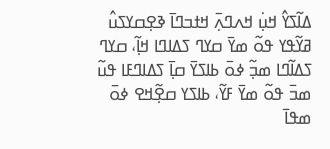ߡߊ߬ߖߌ߮ ߞߎ߲߭ ߞߍߣߍ߲߫ ߞߙߏߣߊ߫ ߢߐ߲ߛߌߖߎ߮ ߥߌ߬ߟߌ ߟߋ߬ ߘߌ߫ ߛߌߣ ߖߡߊߣߊ ߞߊ߲߬، ߛߌߣ ߖߡߊ߬ߣߊ ߘߏ߲߬ ߦߋ߫ ߕߊߖߌ߫ ߛߊ߲߫ ߖߡߊߣߓߊ ߟߎ߬ ߘߏ߫ ߟߋ߬ ߘߌ߫ ߓߌ߬، ߕߊߖߌ ߛߐ߲߬ߞߐ ߦߋ߫ ߘߟߊ߫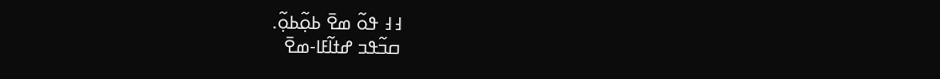߃߃ ߟߋ߬ ߘߐ߫ ߕߋ߲߬ߕߋ߲߬.
ߛߏ߬ߟߏ ߝߙߊ߬ߓߊ-ߘߐ߫